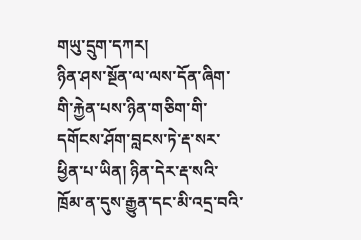གཡུ་དྲུག་དཀར།
ཉིན་ཤས་སྔོན་ལ་ལས་དོན་ཞིག་གི་རྐྱེན་པས་ཉིན་གཅིག་གི་དགོངས་ཤོག་བླངས་ཏེ་རྡ་སར་ཕྱིན་པ་ཡིན། ཉིན་དེར་རྡ་སའི་ཁྲོམ་ན་དུས་རྒྱུན་དང་མི་འདྲ་བའི་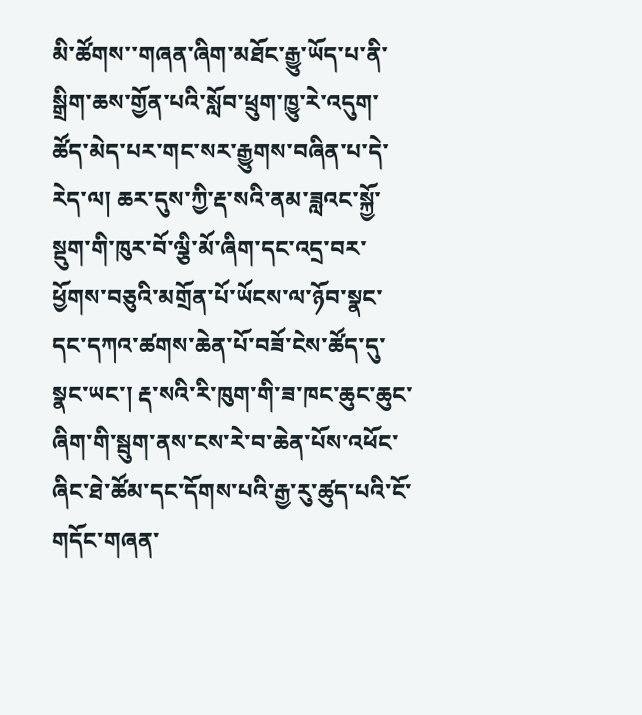མི་ཚོགས་་གཞན་ཞིག་མཐོང་རྒྱུ་ཡོད་པ་ནི་སྒྲིག་ཆས་གྱོན་པའི་སློབ་ཕྲུག་ཁྱུ་རེ་འདུག་ཚོད་མེད་པར་གང་སར་རྒྱུགས་བཞིན་པ་དེ་རེད་ལ། ཆར་དུས་ཀྱི་རྡ་སའི་ནམ་ཟླའང་སྐྱོ་སྡུག་གི་ཁུར་བོ་ལྕི་མོ་ཞིག་དང་འདྲ་བར་ཕྱོགས་བཅུའི་མགྲོན་པོ་ཡོངས་ལ་ཉོབ་སྣང་དང་དཀའ་ཚགས་ཆེན་པོ་བཟོ་ངེས་ཚོད་དུ་སྣང་ཡང་། རྡ་སའི་རི་ཁུག་གི་ཟ་ཁང་ཆུང་ཆུང་ཞིག་གི་སྦུག་ནས་ངས་རེ་བ་ཆེན་པོས་འཕོང་ཞིང་ཐེ་ཚོམ་དང་དོགས་པའི་རྒྱ་རུ་ཚུད་པའི་ངོ་གདོང་གཞན་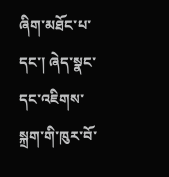ཞིག་མཐོང་པ་དང་། ཞེད་སྣང་དང་འཇིགས་སྐྲག་གི་ཁུར་བོ་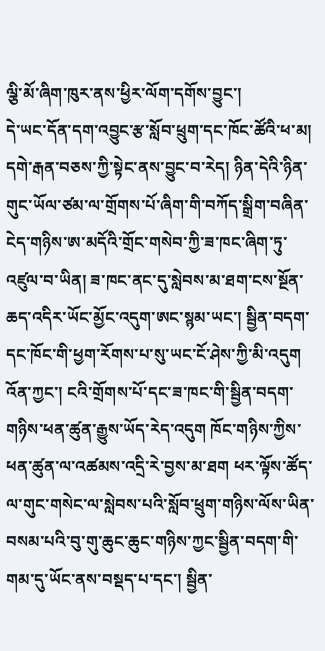ལྕི་མོ་ཞིག་ཁུར་ནས་ཕྱིར་ལོག་དགོས་བྱུང་།
དེ་ཡང་དོན་དག་འབྱུང་རྩ་སློབ་ཕྲུག་དང་ཁོང་ཚོའི་ཕ་མ། དགེ་རྒན་བཅས་ཀྱི་སྟེང་ནས་བྱུང་བ་རེད། ཉིན་དེའི་ཉིན་གུང་ཡོལ་ཙམ་ལ་གྲོགས་པོ་ཞིག་གི་བཀོད་སྒྲིག་བཞིན་ངེད་གཉིས་ཨ་མདོའི་གྲོང་གསེབ་ཀྱི་ཟ་ཁང་ཞིག་ཏུ་འཛུལ་བ་ཡིན། ཟ་ཁང་ནང་དུ་སླེབས་མ་ཐག་ངས་སྔོན་ཆད་འདིར་ཡོང་མྱོང་འདུག་ཨང་སྙམ་ཡང་། སྦྱིན་བདག་དང་ཁོང་གི་ཕྱག་རོགས་པ་སུ་ཡང་ངོ་ཤེས་ཀྱི་མི་འདུག འོན་ཀྱང་། ངའི་གྲོགས་པོ་དང་ཟ་ཁང་གི་སྦྱིན་བདག་གཉིས་ཕན་ཚུན་རྒྱུས་ཡོད་རེད་འདུག ཁོང་གཉིས་ཀྱིས་ཕན་ཚུན་ལ་འཚམས་འདྲི་རེ་བྱས་མ་ཐག ཕར་ལྟོས་ཚོད་ལ་གུང་གསེང་ལ་སླེབས་པའི་སློབ་ཕྲུག་གཉིས་ལོས་ཡིན་བསམ་པའི་བུ་གུ་ཆུང་ཆུང་གཉིས་ཀྱང་སྦྱིན་བདག་གི་གམ་དུ་ཡོང་ནས་བསྡད་པ་དང་། སྦྱིན་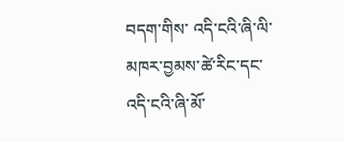བདག་གིས་ འདི་ངའི་ཞི་ལི་མཁར་བྱམས་ཚེ་རིང་དང་འདི་ངའི་ཞི་མོ་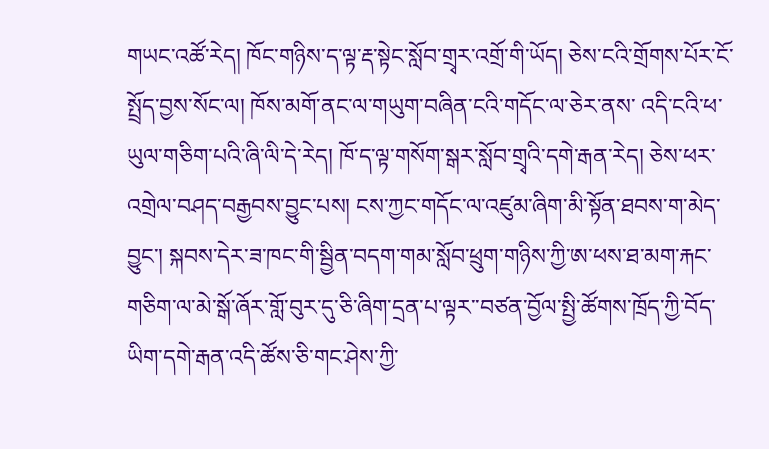གཡང་འཚོ་རེད། ཁོང་གཉིས་ད་ལྟ་རྡ་སྟེང་སློབ་གྲྭར་འགྲོ་གི་ཡོད། ཅེས་ངའི་གྲོགས་པོར་ངོ་སྤྲོད་བྱས་སོང་ལ། ཁོས་མགོ་ནང་ལ་གཡུག་བཞིན་ངའི་གདོང་ལ་ཅེར་ནས་ འདི་ངའི་ཕ་ཡུལ་གཅིག་པའི་ཞི་ལི་དེ་རེད། ཁོ་ད་ལྟ་གསོག་སྒར་སློབ་གྲྭའི་དགེ་རྒན་རེད། ཅེས་ཕར་འགྲེལ་བཤད་བརྒྱབས་བྱུང་པས། ངས་ཀྱང་གདོང་ལ་འཛུམ་ཞིག་མི་སྟོན་ཐབས་ག་མེད་བྱུང་། སྐབས་དེར་ཟ་ཁང་གི་སྦྱིན་བདག་གམ་སློབ་ཕྲུག་གཉིས་ཀྱི་ཨ་ཕས་ཐ་མག་རྐང་གཅིག་ལ་མེ་སྒོ་ཞོར་གློ་བུར་དུ་ཅི་ཞིག་དྲན་པ་ལྟར་་བཙན་བྱོལ་སྤྱི་ཚོགས་ཁྲོད་ཀྱི་བོད་ཡིག་དགེ་རྒན་འདི་ཚོས་ཅི་གང་ཤེས་ཀྱི་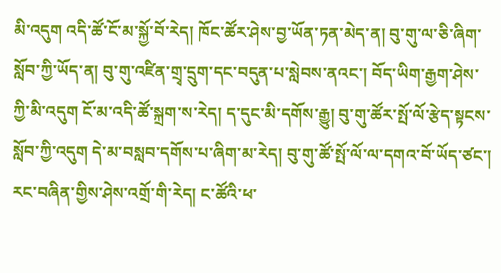མི་འདུག འདི་ཚོ་ངོ་མ་སྐྱོ་བོ་རེད། ཁོང་ཚོར་ཤེས་བྱ་ཡོན་ཏན་མེད་ན། བུ་གུ་ལ་ཅི་ཞིག་སློབ་ཀྱི་ཡོད་ན། བུ་གུ་འཛིན་གྲྭ་དྲུག་དང་བདུན་པ་སླེབས་ནའང་། བོད་ཡིག་རྒྱག་ཤེས་ཀྱི་མི་འདུག ངོ་མ་འདི་ཚོ་སྐྲག་ས་རེད། ད་དུང་མི་དགོས་རྒྱུ། བུ་གུ་ཚོར་སྤོ་ལོ་རྩེད་སྟངས་སློབ་ཀྱི་འདུག དེ་མ་བསླབ་དགོས་པ་ཞིག་མ་རེད། བུ་གུ་ཚོ་སྤོ་ལོ་ལ་དགའ་བོ་ཡོད་ཙང་། རང་བཞིན་གྱིས་ཤེས་འགྲོ་གི་རེད། ང་ཚོའི་ཕ་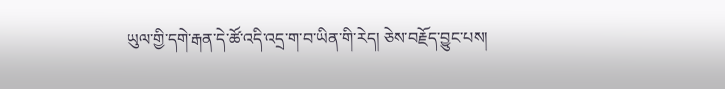ཡུལ་གྱི་དགེ་རྒན་དེ་ཚོ་འདི་འདྲ་ག་བ་ཡིན་གི་རེད། ཅེས་བརྗོད་བྱུང་པས།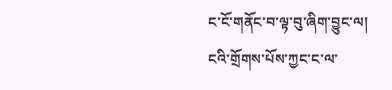ང་ངོ་གནོང་བ་ལྟ་བུ་ཞིག་བྱུང་ལ། ངའི་གྲོགས་པོས་ཀྱང་ང་ལ་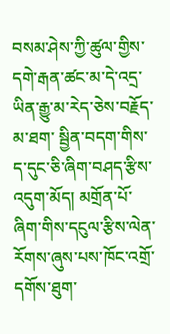བསམ་ཤེས་ཀྱི་ཚུལ་གྱིས་དགེ་རྒན་ཚང་མ་དེ་འདྲ་ཡིན་རྒྱུ་མ་རེད་ཅེས་བརྗོད་མ་ཐག་ སྦྱིན་བདག་གིས་ད་དུང་ཅི་ཞིག་བཤད་རྩིས་འདུག་མོད། མགྲོན་པོ་ཞིག་གིས་དངུལ་རྩིས་ལེན་རོགས་ཞུས་པས་ཁོང་འགྲོ་དགོས་ཐུག་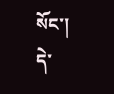སོང་།
དེ་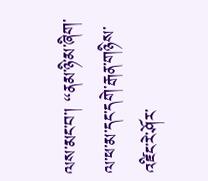ལས་མང་བ་། “ནམ་ཉི་མ་ཞིག་ལ་ཕ་མ་དང་དགེ་རྒན་གཉིས་འཛིང་རེ་ཤོར་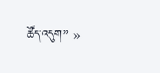ཚོད་འདུག” »